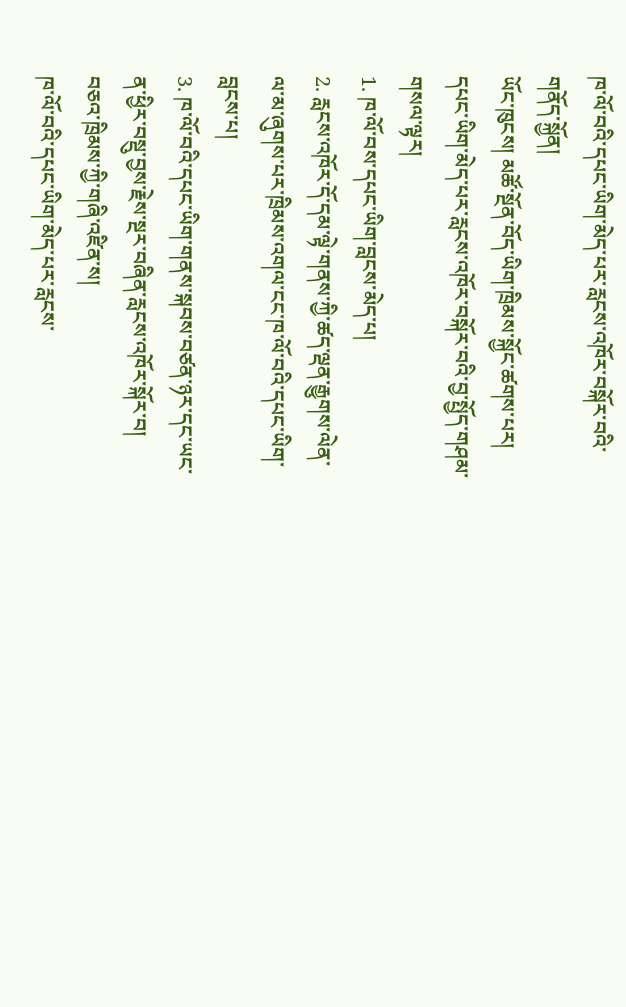ཁ་ལོ་བའི་དཔང་ཡིག་མེད་པར་རླངས་འཁོར་བསྐོར་བའི་གནོད་སྐྱོན།
ཡོང་ཁུངས། མཚོ་སྔོན་བོད་ཡིག་ཁྲིམས་སྐྱོང་ཚགས་པར།
དཔང་ཡིག་མེད་པར་རླངས་འཁོར་བསྐོར་བའི་བྱ་སྤྱོད་གཤམ་གསལ་ལྟར།
1. ཁ་ལོ་བས་དཔང་ཡིག་བླངས་མེད་པ།
2. རླངས་འཁོར་དོ་དམ་ལྟེ་གནས་ཀྱི་ཚད་ལྡན་རྒྱུགས་ལེན་ལ་མ་ཞུགས་པར་ཁྲིམས་འགལ་ངང་ཁ་ལོ་བའི་དཔང་ཡིག་བླངས་པ།
3. ཁ་ལོ་བའི་དཔང་ཡིག་གནས་སྐབས་བཙན་ཉར་དང་ཡང་ན་ཕྱིར་བསྡུ་བྱས་རྗེས་སྔར་བཞིན་རླངས་འཁོར་སྐོར་བ།
བཅའ་ཁྲིམས་ཀྱི་གཞི་འཛིན་ས།
ཁ་ལོ་བའི་དཔང་ཡིག་མེད་པར་རླངས་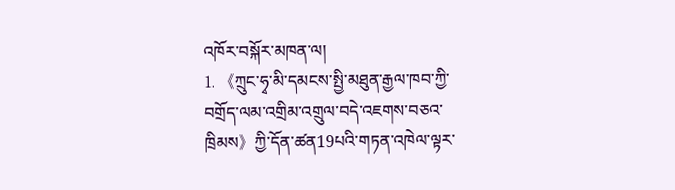འཁོར་བསྐོར་མཁན་ལ།
1. 《ཀྲུང་ཧྭ་མི་དམངས་སྤྱི་མཐུན་རྒྱལ་ཁབ་ཀྱི་བགྲོད་ལམ་འགྲིམ་འགྲུལ་བདེ་འཇགས་བཅའ་ཁྲིམས》ཀྱི་དོན་ཚན19པའི་གཏན་འཁེལ་ལྟར་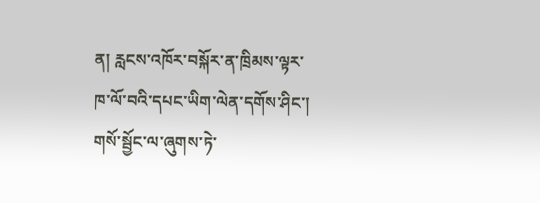ན། རླངས་འཁོར་བསྐོར་ན་ཁྲིམས་ལྟར་ཁ་ལོ་བའི་དཔང་ཡིག་ལེན་དགོས་ཤིང་། གསོ་སྦྱོང་ལ་ཞུགས་ཏེ་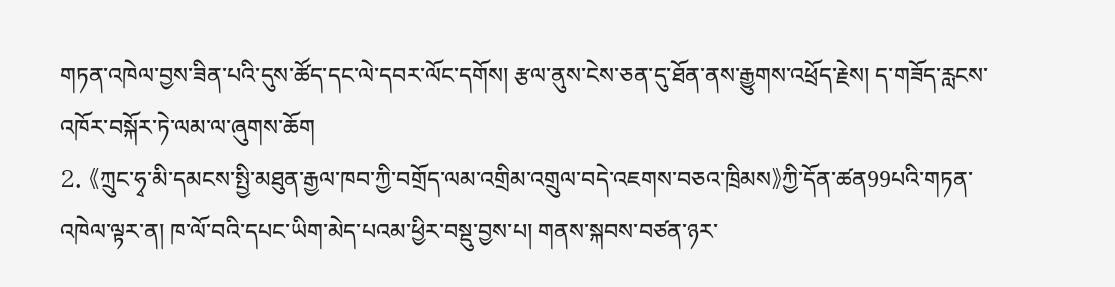གཏན་འཁེལ་བྱས་ཟིན་པའི་དུས་ཚོད་དང་ལེ་དབར་ལོང་དགོས། རྩལ་ནུས་ངེས་ཅན་དུ་ཐོན་ནས་རྒྱུགས་འཕྲོད་རྗེས། ད་གཟོད་རླངས་འཁོར་བསྐོར་ཏེ་ལམ་ལ་ཞུགས་ཆོག
2. 《ཀྲུང་ཧྭ་མི་དམངས་སྤྱི་མཐུན་རྒྱལ་ཁབ་ཀྱི་བགྲོད་ལམ་འགྲིམ་འགྲུལ་བདེ་འཇགས་བཅའ་ཁྲིམས》ཀྱི་དོན་ཚན99པའི་གཏན་འཁེལ་ལྟར་ན། ཁ་ལོ་བའི་དཔང་ཡིག་མེད་པའམ་ཕྱིར་བསྡུ་བྱས་པ། གནས་སྐབས་བཙན་ཉར་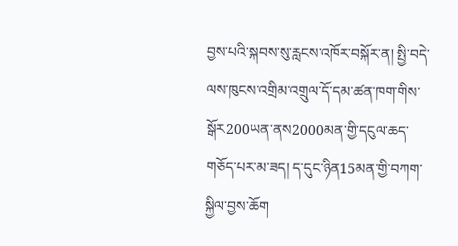བྱས་པའི་སྐབས་སུ་རླངས་འཁོར་བསྐོར་ན། སྤྱི་བདེ་ལས་ཁུངས་འགྲིམ་འགྲུལ་དོ་དམ་ཚན་ཁག་གིས་སྒོར200ཡན་ནས2000མན་གྱི་དངུལ་ཆད་གཅོད་པར་མ་ཟད། ད་དུང་ཉིན15མན་གྱི་བཀག་སྐྱིལ་བྱས་ཆོག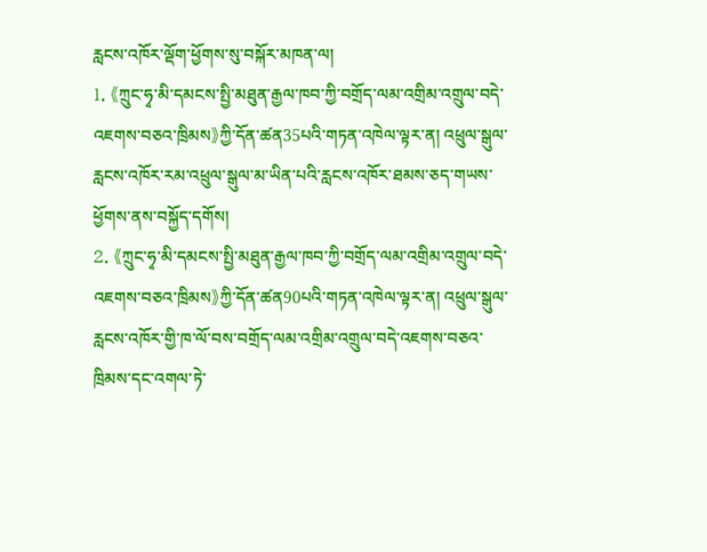རླངས་འཁོར་ལྡོག་ཕྱོགས་སུ་བསྐོར་མཁན་ལ།
1. 《ཀྲུང་ཧྭ་མི་དམངས་སྤྱི་མཐུན་རྒྱལ་ཁབ་ཀྱི་བགྲོད་ལམ་འགྲིམ་འགྲུལ་བདེ་འཇགས་བཅའ་ཁྲིམས》ཀྱི་དོན་ཚན35པའི་གཏན་འཁེལ་ལྟར་ན། འཕྲུལ་སྒུལ་རླངས་འཁོར་རམ་འཕྲུལ་སྒུལ་མ་ཡིན་པའི་རླངས་འཁོར་ཐམས་ཅད་གཡས་ཕྱོགས་ནས་བསྐྱོད་དགོས།
2. 《ཀྲུང་ཧྭ་མི་དམངས་སྤྱི་མཐུན་རྒྱལ་ཁབ་ཀྱི་བགྲོད་ལམ་འགྲིམ་འགྲུལ་བདེ་འཇགས་བཅའ་ཁྲིམས》ཀྱི་དོན་ཚན90པའི་གཏན་འཁེལ་ལྟར་ན། འཕྲུལ་སྒུལ་རླངས་འཁོར་གྱི་ཁ་ལོ་བས་བགྲོད་ལམ་འགྲིམ་འགྲུལ་བདེ་འཇགས་བཅའ་ཁྲིམས་དང་འགལ་ཏེ་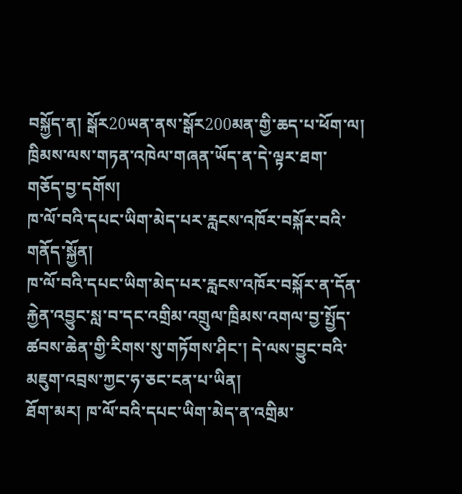བསྐྱོད་ན། སྒོར20ཡན་ནས་སྒོར200མན་གྱི་ཆད་པ་ཕོག་ལ། ཁྲིམས་ལས་གཏན་འཁེལ་གཞན་ཡོད་ན་དེ་ལྟར་ཐག་གཅོད་བྱ་དགོས།
ཁ་ལོ་བའི་དཔང་ཡིག་མེད་པར་རླངས་འཁོར་བསྐོར་བའི་གནོད་སྐྱོན།
ཁ་ལོ་བའི་དཔང་ཡིག་མེད་པར་རླངས་འཁོར་བསྐོར་ན་དོན་རྐྱེན་འབྱུང་སླ་བ་དང་འགྲིམ་འགྲུལ་ཁྲིམས་འགལ་བྱ་སྤྱོད་ཚབས་ཆེན་གྱི་རིགས་སུ་གཏོགས་ཤིང་། དེ་ལས་བྱུང་བའི་མཇུག་འབྲས་ཀྱང་ཧ་ཅང་ངན་པ་ཡིན།
ཐོག་མར། ཁ་ལོ་བའི་དཔང་ཡིག་མེད་ན་འགྲིམ་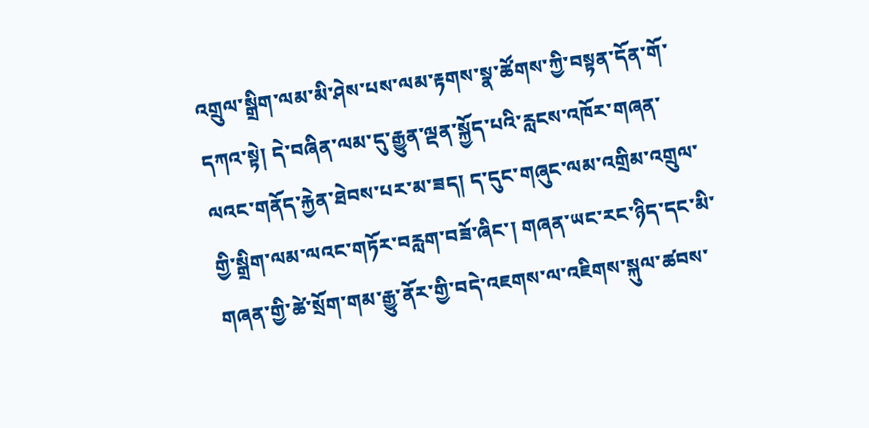འགྲུལ་སྒྲིག་ལམ་མི་ཤེས་པས་ལམ་རྟགས་སྣ་ཚོགས་ཀྱི་བསྟན་དོན་གོ་དཀའ་སྟེ། དེ་བཞིན་ལམ་དུ་རྒྱུན་ལྡན་སྐྱོད་པའི་རླངས་འཁོར་གཞན་ལའང་གནོད་རྐྱེན་ཐེབས་པར་མ་ཟད། ད་དུང་གཞུང་ལམ་འགྲིམ་འགྲུལ་གྱི་སྒྲིག་ལམ་ལའང་གཏོར་བརླག་བཟོ་ཞིང་། གཞན་ཡང་རང་ཉིད་དང་མི་གཞན་གྱི་ཚེ་སྲོག་གམ་རྒྱུ་ནོར་གྱི་བདེ་འཇགས་ལ་འཇིགས་སྐུལ་ཚབས་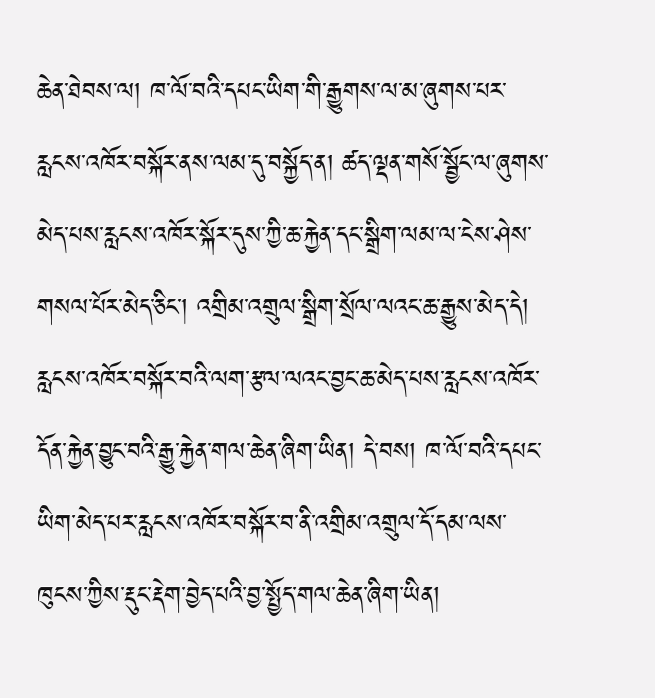ཆེན་ཐེབས་ལ། ཁ་ལོ་བའི་དཔང་ཡིག་གི་རྒྱུགས་ལ་མ་ཞུགས་པར་རླངས་འཁོར་བསྐོར་ནས་ལམ་དུ་བསྐྱོད་ན། ཚད་ལྡན་གསོ་སྦྱོང་ལ་ཞུགས་མེད་པས་རླངས་འཁོར་སྐོར་དུས་ཀྱི་ཆ་རྐྱེན་དང་སྒྲིག་ལམ་ལ་ངེས་ཤེས་གསལ་པོར་མེད་ཅིང་། འགྲིམ་འགྲུལ་སྒྲིག་སྲོལ་ལའང་ཆ་རྒྱུས་མེད་དེ། རླངས་འཁོར་བསྐོར་བའི་ལག་རྩལ་ལའང་བྱང་ཆ་མེད་པས་རླངས་འཁོར་དོན་རྐྱེན་བྱུང་བའི་རྒྱུ་རྐྱེན་གལ་ཆེན་ཞིག་ཡིན། དེ་བས། ཁ་ལོ་བའི་དཔང་ཡིག་མེད་པར་རླངས་འཁོར་བསྐོར་བ་ནི་འགྲིམ་འགྲུལ་དོ་དམ་ལས་ཁུངས་ཀྱིས་རྡུང་རྡེག་བྱེད་པའི་བྱ་སྤྱོད་གལ་ཆེན་ཞིག་ཡིན།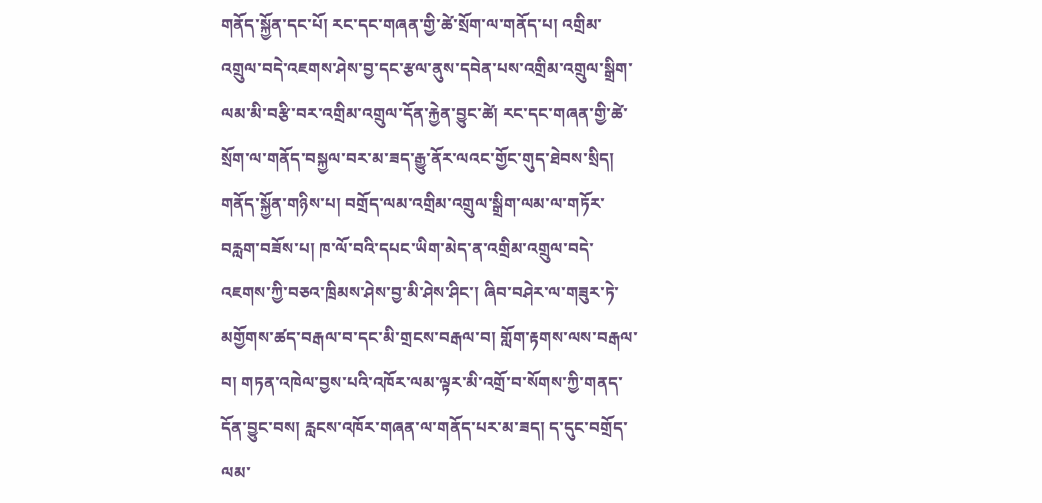གནོད་སྐྱོན་དང་པོ། རང་དང་གཞན་གྱི་ཚེ་སྲོག་ལ་གནོད་པ། འགྲིམ་འགྲུལ་བདེ་འཇགས་ཤེས་བྱ་དང་རྩལ་ནུས་དབེན་པས་འགྲིམ་འགྲུལ་སྒྲིག་ལམ་མི་བརྩི་བར་འགྲིམ་འགྲུལ་དོན་རྐྱེན་བྱུང་ཚེ། རང་དང་གཞན་གྱི་ཚེ་སྲོག་ལ་གནོད་བསྐྱལ་བར་མ་ཟད་རྒྱུ་ནོར་ལའང་གྱོང་གུད་ཐེབས་སྲིད།
གནོད་སྐྱོན་གཉིས་པ། བགྲོད་ལམ་འགྲིམ་འགྲུལ་སྒྲིག་ལམ་ལ་གཏོར་བརླག་བཟོས་པ། ཁ་ལོ་བའི་དཔང་ཡིག་མེད་ན་འགྲིམ་འགྲུལ་བདེ་འཇགས་ཀྱི་བཅའ་ཁྲིམས་ཤེས་བྱ་མི་ཤེས་ཤིང་། ཞིབ་བཤེར་ལ་གཟུར་ཏེ་མགྱོགས་ཚད་བརྒལ་བ་དང་མི་གྲངས་བརྒལ་བ། གློག་རྟགས་ལས་བརྒལ་བ། གཏན་འཁེལ་བྱས་པའི་འཁོར་ལམ་ལྟར་མི་འགྲོ་བ་སོགས་ཀྱི་གནད་དོན་བྱུང་བས། རླངས་འཁོར་གཞན་ལ་གནོད་པར་མ་ཟད། ད་དུང་བགྲོད་ལམ་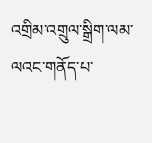འགྲིམ་འགྲུལ་སྒྲིག་ལམ་ལའང་གནོད་པ་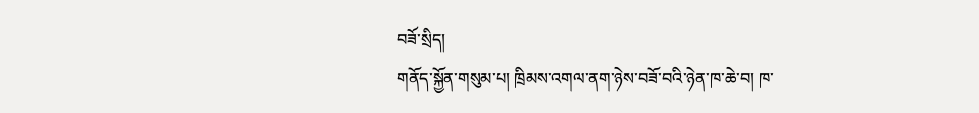བཟོ་སྲིད།
གནོད་སྐྱོན་གསུམ་པ། ཁྲིམས་འགལ་ནག་ཉེས་བཟོ་བའི་ཉེན་ཁ་ཆེ་བ། ཁ་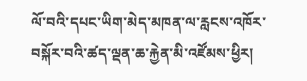ལོ་བའི་དཔང་ཡིག་མེད་མཁན་ལ་རླངས་འཁོར་བསྐོར་བའི་ཚད་ལྡན་ཆ་རྐྱེན་མི་འཛོམས་ཕྱིར།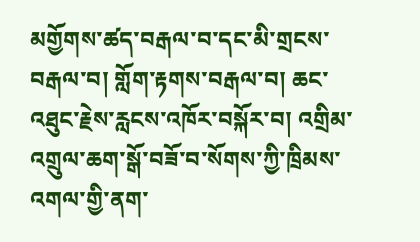མགྱོགས་ཚད་བརྒལ་བ་དང་མི་གྲངས་བརྒལ་བ། གློག་རྟགས་བརྒལ་བ། ཆང་འཐུང་རྗེས་རླངས་འཁོར་བསྐོར་བ། འགྲིམ་འགྲུལ་ཆག་སྒོ་བཟོ་བ་སོགས་ཀྱི་ཁྲིམས་འགལ་གྱི་ནག་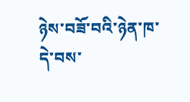ཉེས་བཟོ་བའི་ཉེན་ཁ་དེ་བས་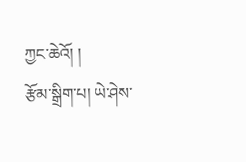ཀྱང་ཆེའོ། །
རྩོམ་སྒྲིག་པ། ཡེ་ཤེས་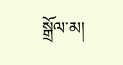སྒྲོལ་མ།